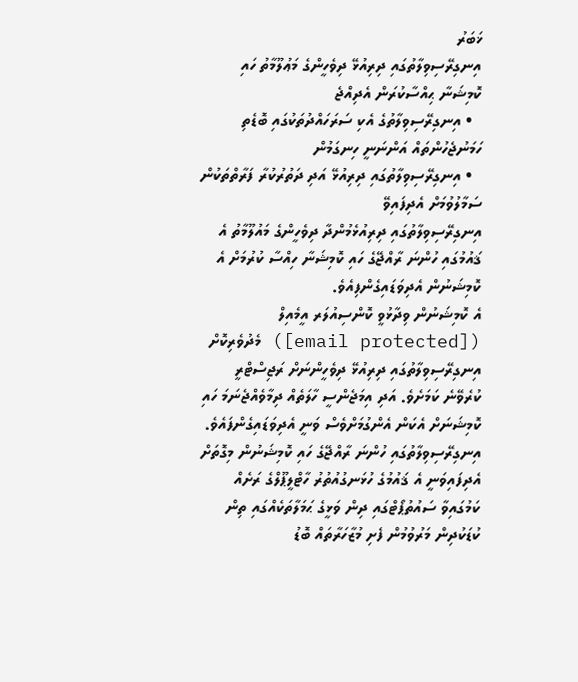ޚަބަރު
އިނގިރޭސިވިލާތުގައި ދިރިއުޅޭ ދިވެހީންގެ މަޢުލޫމާތު ހައި ކޮމިޝަނާ ޙިއްސާކުރަން އެދިއްޖެ
  • އިނގިރޭސިވިލާތުގެ އެކި ސަރަހައްދުތަކުގައި ބޮޑެތި ހަމަނުޖެހުންތައް އަންނަނީ ހިނގަމުން
  • އިނގިރޭސިވިލާތުގައި ދިރިއުޅޭ އަދި ދަތުރުކުރާ ފަރާތްތަކުން ސަމާލުވުމަށް އެދިފައިވޭ
އިނގިރޭސިވިލާތުގައި ދިރިއުޅެމުންދާ ދިވެހީންގެ މައުލޫމާތު އެ ޤައުމުގައި ހުންނަ ރާއްޖޭގެ ހައި ކޮމިޝަނާ ހިއްސާ ކުރުމަށް އެ ކޮމިޝަނުން އެދިވަޑައިގެންފިއެވެ.
އެ ކޮމިޝަނުން ވިދާޅުވީ ކޮންސިއުލަރ އީމެއިލް ([email protected]) މެދުވެރިކޮށް އިނގިރޭސިވިލާތުގައި ދިރިއުޅޭ ދިވެހީންނަށް ރަޖިސްޓްރީ ކުރެވޭނެ ކަމަށެވެ. އަދި އިމަޖެންސީ ހާލަތެއް ދިމާވެއްޖެނަމަ ހައި ކޮމިޝަނަށް އެކަން އެންގުމަށްވެސް ވަނީ އެދިވަޑައިގެންފައެވެ.
އިނގިރޭސިވިލާތުގައި ހުންނަ ރާއްޖޭގެ ހައި ކޮމިޝަނުން މިގޮތަށް އެދިފައިވަނީ އެ ޤައުމުގެ ހުޅަނގުއުތުރު ހާޓްލީޕޫލްގެ ރަށެއް ކަމުގައިވާ ސައުތުޕޯޓްގައި ދިން ވަޅީގެ ޙަމަލާތަކެއްގައި ތިން ކުޑަކުދިން މަރުވުމުން ފެށި މުޒާހަރާތައް ބޮޑު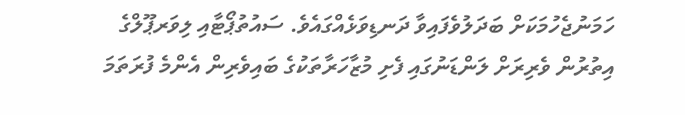ހަމަނުޖެހުމަކަށް ބަދަލުވެފައިވާ ދަނޑިވަޅެއްގައެވެ. ސައުތުޕޯޓާއި ލިވަރޕޫލްގެ އިތުރުން ވެރިރަށް ލަންޑަނުގައި ފެށި މުޒާހަރާތަކުގެ ބައިވެރިން އެންމެ ފުރަތަމަ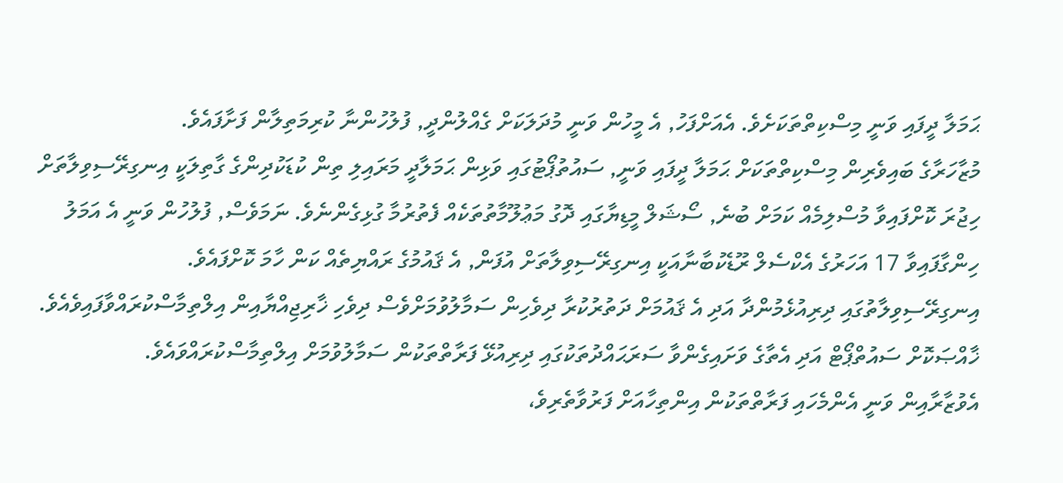ޙަމަލާ ދީފައި ވަނީ މިސްކިތްތަކަށެވެ. އެއަށްފަހު, އެ މީހުން ވަނީ މުދަލަކަށް ގެއްލުންދީ, ފުލުހުންނާ ކުރިމަތިލާން ފަށާފައެވެ.
މުޒާހަރާގެ ބައިވެރިން މިސްކިތްތަކަށް ޙަމަލާ ދީފައި ވަނީ, ސައުތުޕޯޓުގައި ވަޅިން ޙަމަލާދީ މަރައިލި ތިން ކުޑަކުދިންގެ ގާތިލަކީ އިނގިރޭސިވިލާތަށް ހިޖުރަ ކޮށްފައިވާ މުސްލިމެއް ކަމަށް ބުނެ, ސޯޝަލް މީޑިޔާގައި ދޮގު މަޢުލޫމާތުތަކެއް ފެތުރުމާ ގުޅިގެންނެވެ. ނަމަވެސް, ފުލުހުން ވަނީ އެ އަމަލު ހިންގާފައިވާ 17 އަހަރުގެ އެކްސެލް ރޫޑެކުބާނާއަކީ އިނގިރޭސިވިލާތަށް އުފަން, އެ ޤައުމުގެ ރައްޔިތެއް ކަން ހާމަ ކޮށްފައެވެ.
އިނގިރޭސިވިލާތުގައި ދިރިއުޅެމުންދާ އަދި އެ ޤައުމަށް ދަތުރުކުރާ ދިވެހިން ސަމާލުވުމަށްވެސް ދިވެހި ޚާރިޖިއްޔާއިން އިލްތިމާސްކުރައްވާފައިވެއެވެ. ޚާއްޞަކޮށް ސައުތްޕޯޓް އަދި އެތާގެ ވަށައިގެންވާ ސަރަޙައްދުތަކުގައި ދިރިއުޅޭ ފަރާތްތަކުން ސަމާލުވުމަށް އިލްތިމާސްކުރައްވައެވެ.
އެވުޒާރާއިން ވަނީ އެންމެހައި ފަރާތްތަކުން އިންތިހާއަށް ފަރުވާތެރިވެ،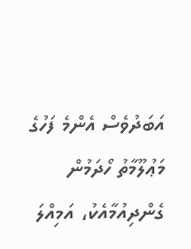އަބަދުވެސް އެންމެ ފަހުގެ މަޢުލޫމާތު ހޯދަމުން ގެންދިއުމާއެކު، އަމިއްލަ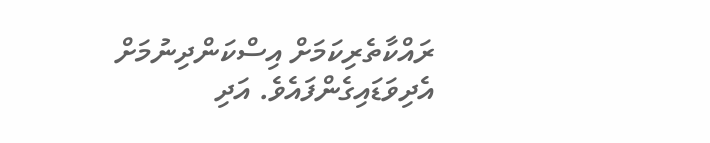ރައްކާތެރިކަމަށް އިސްކަންދިނުމަށް އެދިވަޑައިގެންފައެވެ. އަދި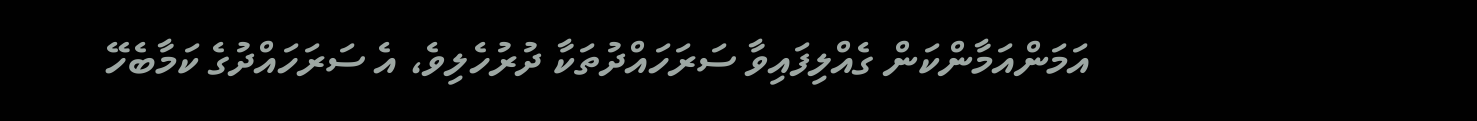އަމަންއަމާންކަން ގެއްލިފައިވާ ސަރަހައްދުތަކާ ދުރުހެލިވެ، އެ ސަރަހައްދުގެ ކަމާބެހޭ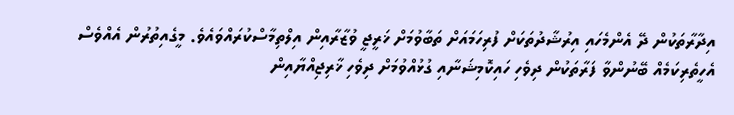އިދާރާތަކުން ދޭ އެންމެހައި އިރުޝާދުތަކަށް ފުރިހަމައަށް ތަބާވުމަށް ޚަރީޖީ ވުޒާރާއިން އިލްތިމާސްކުރައްވައެވެ. މީގެއިތުރުން އެއްވެސް އެހީތެރިކަމެއް ބޭނުންވާ ފަރާތަކުން ދިވެހި ހައިކޮމިޝަނާއި ގުޅުއްވުމަށް ދިވެހި ޚާރިޖިއްޔާއިން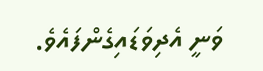ވަނީ އެދިވަޑައިގެންފައެވެ.